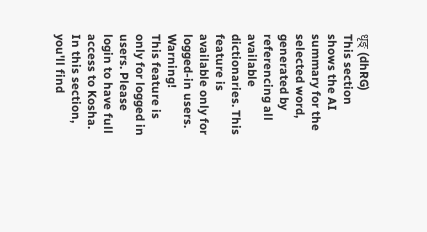धृङ् (dhRG)
This section shows the AI summary for the selected word, generated by referencing all available dictionaries. This feature is available only for logged-in users.
Warning!
This feature is only for logged in users. Please login to have full access to Kosha.
In this section, you'll find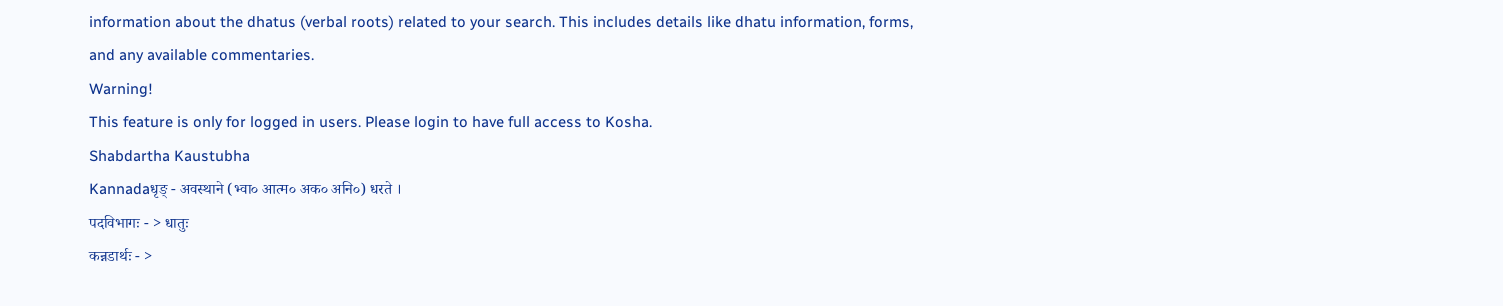information about the dhatus (verbal roots) related to your search. This includes details like dhatu information, forms, and any available commentaries.
Warning!
This feature is only for logged in users. Please login to have full access to Kosha.
Shabdartha Kaustubha
Kannadaधृङ् - अवस्थाने (भ्वा० आत्म० अक० अनि०) धरते ।
पदविभागः - > धातुः
कन्नडार्थः - >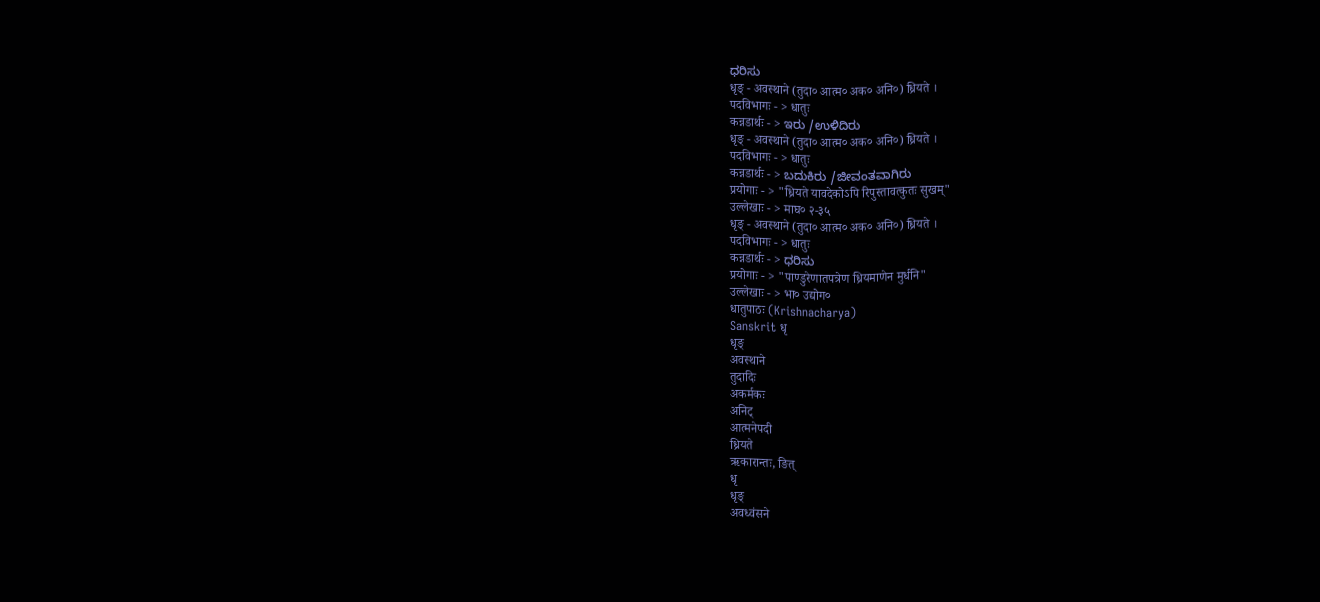ಧರಿಸು
धृङ् - अवस्थाने (तुदा० आत्म० अक० अनि०) ध्रियते ।
पदविभागः - > धातुः
कन्नडार्थः - > ಇರು /ಉಳಿದಿರು
धृङ् - अवस्थाने (तुदा० आत्म० अक० अनि०) ध्रियते ।
पदविभागः - > धातुः
कन्नडार्थः - > ಬದುಕಿರು /ಜೀವಂತವಾಗಿರು
प्रयोगाः - > "ध्रियते यावदेकोऽपि रिपुस्तावत्कुतः सुखम्"
उल्लेखाः - > माघ० २-३५
धृङ् - अवस्थाने (तुदा० आत्म० अक० अनि०) ध्रियते ।
पदविभागः - > धातुः
कन्नडार्थः - > ಧರಿಸು
प्रयोगाः - > "पाण्डुरेणातपत्रेण ध्रियमाणेन मुर्धनि"
उल्लेखाः - > भा० उद्योग०
धातुपाठः (Krishnacharya)
Sanskrit धृ
धृङ्
अवस्थाने
तुदादिः
अकर्मकः
अनिट्
आत्मनेपदी
ध्रियते
ऋकारान्तः, ङित्
धृ
धृङ्
अवध्वंसने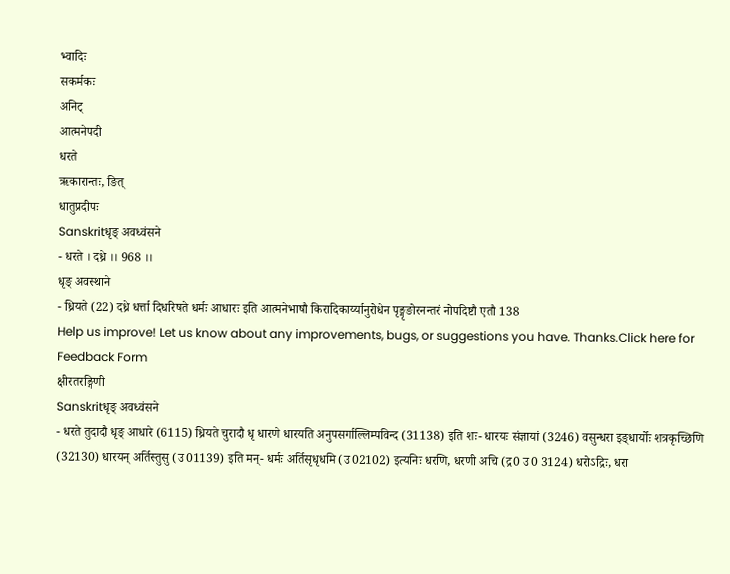भ्वादिः
सकर्मकः
अनिट्
आत्मनेपदी
धरते
ऋकारान्तः, ङित्
धातुप्रदीपः
Sanskritधृङ् अवध्वंसने
- धरते । दध्रे ।। 968 ।।
धृङ् अवस्थाने
- ध्रियते (22) दध्रे धर्त्ता दिधरिषते धर्मः आधारः इति आत्मनेभाषौ किरादिकार्य्यानुरोधेन पृङ्मृङोरनन्तरं नोपदिष्टौ एतौ 138
Help us improve! Let us know about any improvements, bugs, or suggestions you have. Thanks.Click here for Feedback Form
क्षीरतरङ्गिणी
Sanskritधृङ् अवध्वंसने
- धरते तुदादौ धृङ् आधारे (6115) ध्रियते चुरादौ धृ धारणे धारयति अनुपसर्गाल्लिम्पविन्द (31138) इति शः- धारयः संज्ञायां (3246) वसुन्धरा इङ्धार्योः शत्रकृच्छिणि (32130) धारयन् अर्तिस्तुसु (उ01139) इति मन्- धर्मः अर्तिसृधृधमि (उ02102) इत्यनिः धरणि, धरणी अचि (द्र0 उ0 3124) धरोऽद्रिः, धरा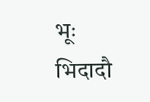भूः भिदादौ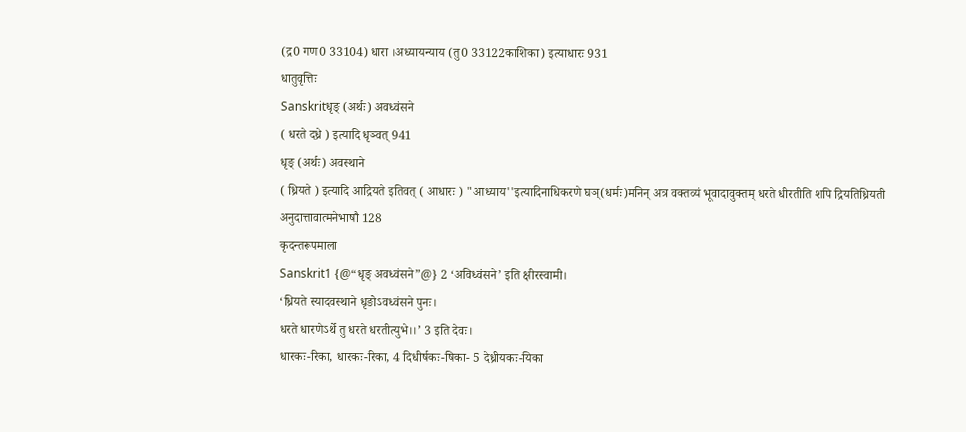(द्र0 गण0 33104) धारा ।अध्यायन्याय (तु0 33122काशिका) इत्याधारः 931
धातुवृत्तिः
Sanskritधृङ् (अर्थः) अवध्वंसने
( धरते दध्रे ) इत्यादि धृञ्वत् 941
धृङ् (अर्थः) अवस्थाने
( ध्रियते ) इत्यादि आद्रियते इतिवत् ( आधारः ) "आध्याय''इत्यादिनाधिकरणे घञ्(धर्मः)मनिन् अत्र वक्तव्यं भूवादावुक्तम् धरते धीरतीति शपि द्रियतिध्रियती अनुदात्तावात्मनेभाषौ 128
कृदन्तरूपमाला
Sanskrit1 {@“धृङ् अवध्वंसने”@} 2 ‘अविध्वंसने’ इति क्षीरस्वामी।
‘ध्रियते स्यादवस्थाने धृङोऽवध्वंसने पुनः।
धरते धारणेऽर्थे तु धरते धरतीत्युभे।।’ 3 इति देवः।
धारकः-रिका, धारकः-रिका, 4 दिधीर्षकः-षिका- 5 देध्रीयकः-यिका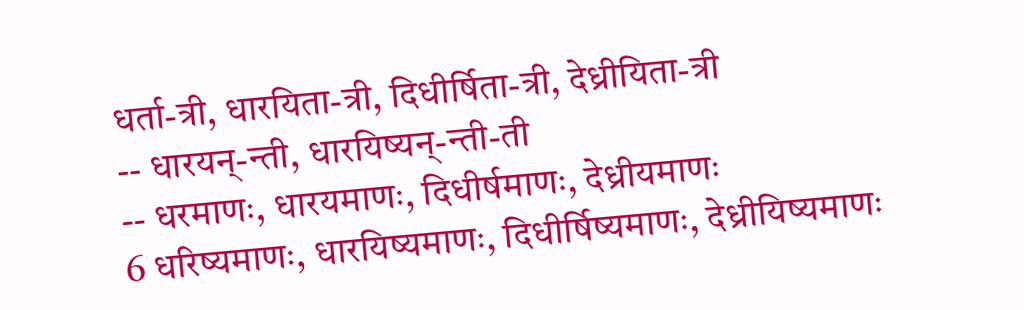धर्ता-त्री, धारयिता-त्री, दिधीर्षिता-त्री, देध्रीयिता-त्री
-- धारयन्-न्ती, धारयिष्यन्-न्ती-ती
-- धरमाणः, धारयमाणः, दिधीर्षमाणः, देध्रीयमाणः
6 धरिष्यमाणः, धारयिष्यमाणः, दिधीर्षिष्यमाणः, देध्रीयिष्यमाणः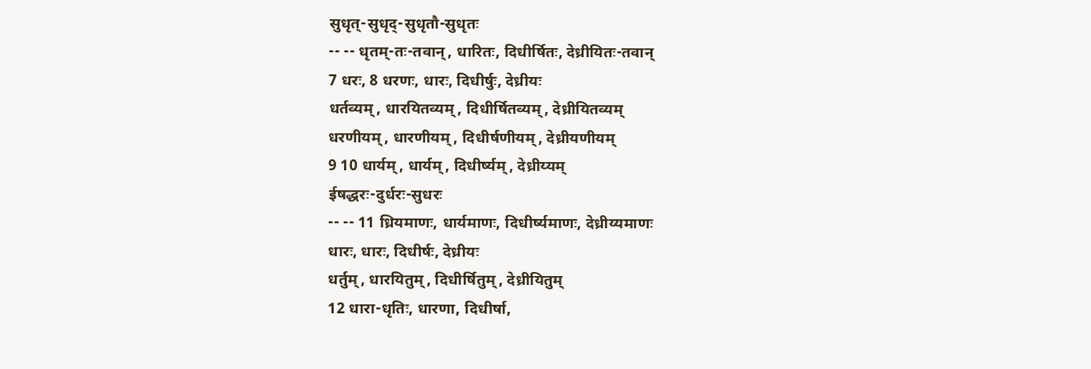सुधृत्-सुधृद्-सुधृतौ-सुधृतः
-- -- धृतम्-तः-तवान्, धारितः, दिधीर्षितः, देध्रीयितः-तवान्
7 धरः, 8 धरणः, धारः, दिधीर्षुः, देध्रीयः
धर्तव्यम्, धारयितव्यम्, दिधीर्षितव्यम्, देध्रीयितव्यम्
धरणीयम्, धारणीयम्, दिधीर्षणीयम्, देध्रीयणीयम्
9 10 धार्यम्, धार्यम्, दिधीर्ष्यम्, देध्रीय्यम्
ईषद्धरः-दुर्धरः-सुधरः
-- -- 11 ध्रियमाणः, धार्यमाणः, दिधीर्ष्यमाणः, देध्रीय्यमाणः
धारः, धारः, दिधीर्षः, देध्रीयः
धर्तुम्, धारयितुम्, दिधीर्षितुम्, देध्रीयितुम्
12 धारा-धृतिः, धारणा, दिधीर्षा,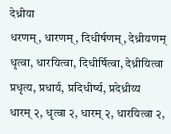देध्रीया
धरणम्, धारणम्, दिधीर्षणम्, देध्रीयणम्
धृत्वा, धारयित्वा, दिधीर्षित्वा, देध्रीयित्वा
प्रधृत्य, प्रधार्य, प्रदिधीर्ष्य, प्रदेध्रीय्य
धारम् २, धृत्वा २, धारम् २, धारयित्वा २,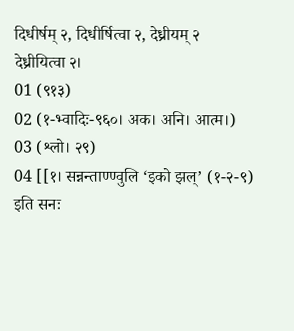दिधीर्षम् २, दिधीर्षित्वा २, देध्रीयम् २
देध्रीयित्वा २।
01 (९१३)
02 (१-भ्वादिः-९६०। अक। अनि। आत्म।)
03 (श्लो। २९)
04 [[१। सन्नन्ताण्ण्वुलि ‘इको झल्’ (१-२-९) इति सनः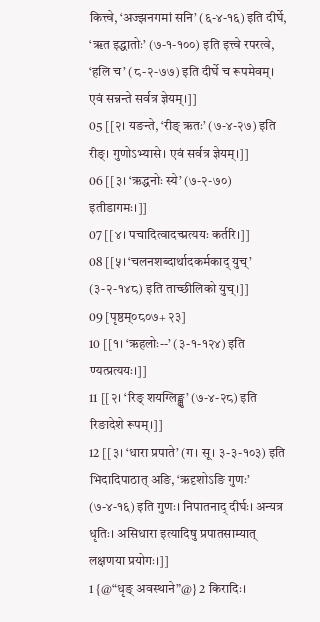कित्त्वे, ‘अज्झनगमां सनि’ (६-४-१६) इति दीर्घे, ‘ॠत इद्धातोः’ (७-१-१००) इति इत्त्वे रपरत्वे, ‘हलि च’ (८-२-७७) इति दीर्घे च रूपमेवम्। एवं सन्नन्ते सर्वत्र ज्ञेयम्।]]
05 [[२। यङन्ते, ‘रीङ् ऋतः’ (७-४-२७) इति रीङ्। गुणोऽभ्यासे। एवं सर्वत्र ज्ञेयम्।]]
06 [[३। ‘ऋद्धनोः स्ये’ (७-२-७०) इतीडागमः।]]
07 [[४। पचादित्वादच्प्रत्ययः कर्तरि।]]
08 [[५। ‘चलनशब्दार्थादकर्मकाद् युच्’ (३-२-१४८) इति ताच्छीलिको युच्।]]
09 [पृष्ठम्०८०७+ २३]
10 [[१। ‘ऋहलोः--’ (३-१-१२४) इति ण्यत्प्रत्ययः।]]
11 [[२। ‘रिङ् शयग्लिङ्क्षु’ (७-४-२८) इति रिङादेशे रूपम्।]]
12 [[३। ‘धारा प्रपाते’ (ग। सू। ३-३-१०३) इति भिदादिपाठात् अङि, ‘ऋदृशोऽङि गुणः’ (७-४-१६) इति गुणः। निपातनाद् दीर्घः। अन्यत्र धृतिः। असिधारा इत्यादिषु प्रपातसाम्यात् लक्षणया प्रयोगः।]]
1 {@“धृङ् अवस्थाने”@} 2 किरादिः।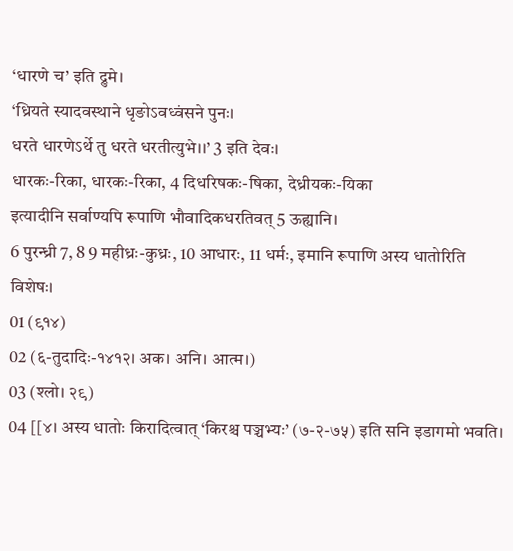‘धारणे च’ इति द्रुमे।
‘ध्रियते स्यादवस्थाने धृङोऽवध्वंसने पुनः।
धरते धारणेऽर्थे तु धरते धरतीत्युभे।।’ 3 इति देवः।
धारकः-रिका, धारकः-रिका, 4 दिधरिषकः-षिका, देध्रीयकः-यिका
इत्यादीनि सर्वाण्यपि रूपाणि भौवादिकधरतिवत् 5 ऊह्यानि।
6 पुरन्ध्री 7, 8 9 महीध्रः-कुध्रः, 10 आधारः, 11 धर्मः, इमानि रूपाणि अस्य धातोरिति विशेषः।
01 (९१४)
02 (६-तुदादिः-१४१२। अक। अनि। आत्म।)
03 (श्लो। २९)
04 [[४। अस्य धातोः किरादित्वात् ‘किरश्च पञ्चभ्यः’ (७-२-७५) इति सनि इडागमो भवति।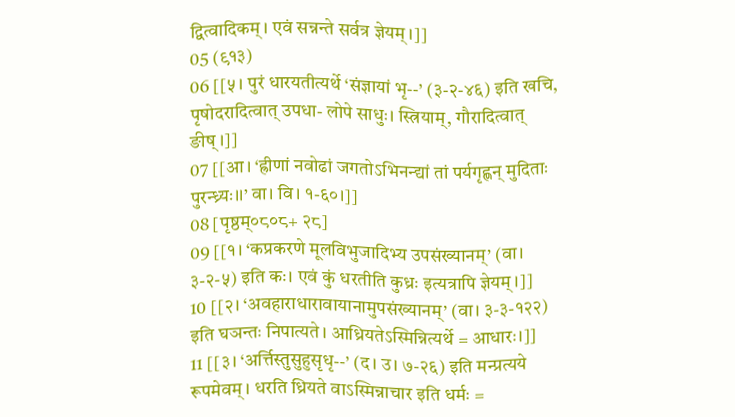द्वित्वादिकम्। एवं सन्नन्ते सर्वत्र ज्ञेयम्।]]
05 (९१३)
06 [[५। पुरं धारयतीत्यर्थे ‘संज्ञायां भृ--’ (३-२-४६) इति खचि, पृषोदरादित्वात् उपधा- लोपे साधुः। स्त्रियाम्, गौरादित्वात् ङीष्।]]
07 [[आ। ‘ह्रीणां नवोढां जगतोऽभिनन्द्यां तां पर्यगृह्णन् मुदिताः पुरन्ध्र्यः।।’ वा। वि। १-६०।]]
08 [पृष्ठम्०८०८+ २८]
09 [[१। ‘कप्रकरणे मूलविभुजादिभ्य उपसंख्यानम्’ (वा। ३-२-५) इति कः। एवं कुं धरतीति कुध्रः इत्यत्रापि ज्ञेयम्।]]
10 [[२। ‘अवहाराधारावायानामुपसंख्यानम्’ (वा। ३-३-१२२) इति घञन्तः निपात्यते। आध्रियतेऽस्मिन्नित्यर्थे = आधारः।]]
11 [[३। ‘अर्त्तिस्तुसुहुसृधृ--’ (द। उ। ७-२६) इति मन्प्रत्यये रूपमेवम्। धरति ध्रियते वाऽस्मिन्नाचार इति धर्मः =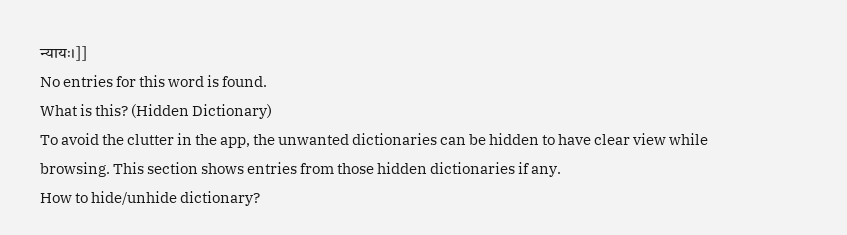न्यायः।]]
No entries for this word is found.
What is this? (Hidden Dictionary)
To avoid the clutter in the app, the unwanted dictionaries can be hidden to have clear view while browsing. This section shows entries from those hidden dictionaries if any.
How to hide/unhide dictionary?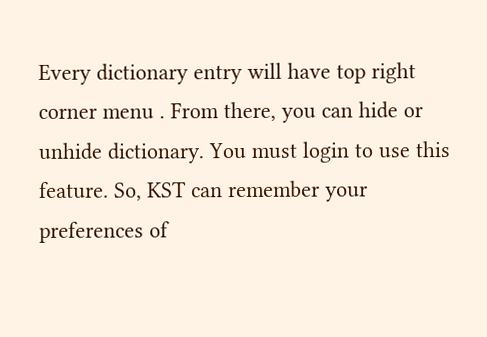Every dictionary entry will have top right corner menu . From there, you can hide or unhide dictionary. You must login to use this feature. So, KST can remember your preferences of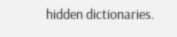hidden dictionaries.